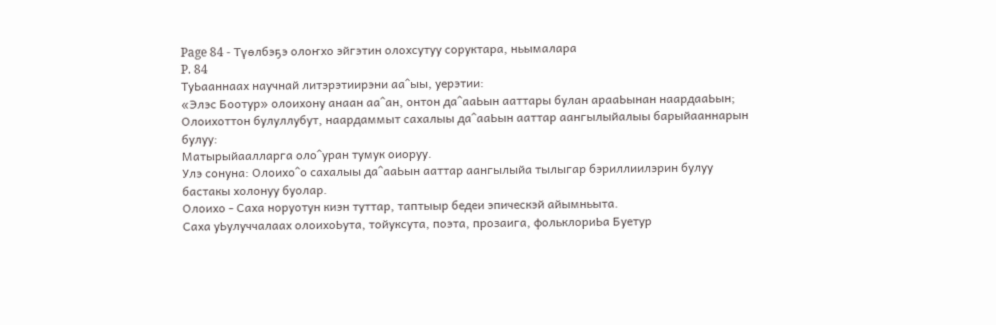Page 84 - Түөлбэҕэ олоҥхо эйгэтин олохсутуу соруктара, ньымалара
P. 84
ТуЬааннаах научнай литэрэтиирэни аа^ыы, уерэтии:
«Элэс Боотур» олоихону анаан аа^ан, онтон да^ааЬын ааттары булан арааЬынан наардааЬын;
Олоихоттон булуллубут, наардаммыт сахалыы да^ааЬын ааттар аангылыйалыы барыйааннарын
булуу:
Матырыйаалларга оло^уран тумук оиоруу.
Улэ сонуна: Олоихо^о сахалыы да^ааЬын ааттар аангылыйа тылыгар бэриллиилэрин булуу
бастакы холонуу буолар.
Олоихо - Саха норуотун киэн туттар, таптыыр бедеи эпическэй айымньыта.
Саха уЬулуччалаах олоихоЬута, тойуксута, поэта, прозаига, фольклориЬа Буетур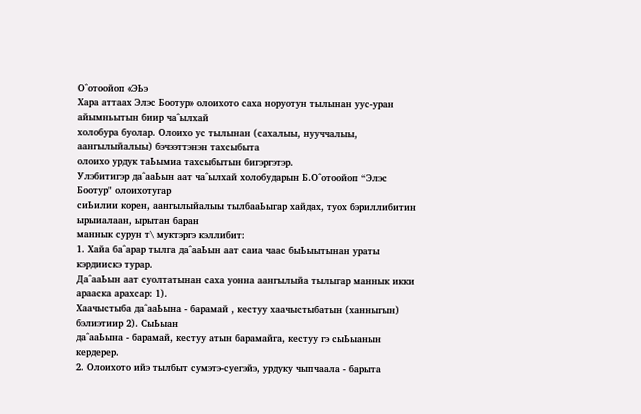О^отоойоп «ЭЬэ
Хара аттаах Элэс Боотур» олоихото саха норуотун тылынан уус-уран айымньытын биир ча^ылхай
холобура буолар. Олоихо ус тылынан (сахалыы, нууччалыы, аангылыйалыы) бэчээттэнэн тахсыбыта
олоихо урдук таЬымиа тахсыбытын бигэргэтэр.
Улэбитигэр да^ааЬын аат ча^ылхай холобударын Б.О^отоойоп “Элэс Боотур" олоихотугар
сиЬилии корен, аангылыйалыы тылбааЬыгар хайдах, туох бэриллибитин ырыиалаан, ырытан баран
маннык сурун т\ муктэргэ кэллибит:
1. Хайа ба^арар тылга да^ааЬын аат саиа чаас быЬыытынан ураты кэрдиискэ турар.
Да^ааЬын аат суолтатынан саха уонна аангылыйа тылыгар маннык икки арааска арахсар: 1).
Хаачыстыба да^ааЬына - барамай , кестуу хаачыстыбатын (ханныгын) бэлиэтиир 2). СыЬыан
да^ааЬына - барамай, кестуу атын барамайга, кестуу гэ сыЬыанын кердерер.
2. Олоихото ийэ тылбыт сумэтэ-суегэйэ, урдуку чыпчаала - барыта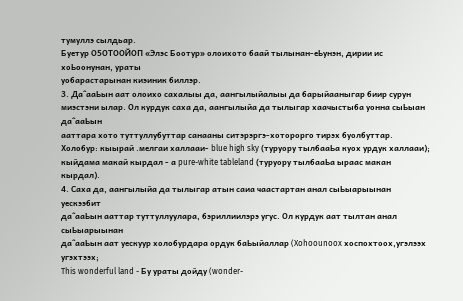тумуллэ сылдьар.
Буетур О5ОТООЙОП «Элэс Боотур» олоихото баай тылынан-еЬунэн, дирии ис хоЬоонунан, ураты
уобарастарынан киэиник биллэр.
3. Да^ааЬын аат олоихо сахалыы да, аангылыйалыы да барыйааныгар биир сурун
миэстэни ылар. Ол курдук саха да, аангылыйа да тылыгар хаачыстыба уонна сыЬыан да^ааЬын
ааттара хото туттуллубуттар санааны ситэрэргэ-хоторорго тирэх буолбуттар.
Холобур: кыырай .мелгаи халлааи- blue high sky (туруору тылбааЬа куох урдук халлааи);
кыйдама макай кырдал - а pure-white tableland (туруору тылбааЬа ыраас макан кырдал).
4. Саха да, аангылыйа да тылыгар атын саиа чаастартан анал сыЬыарыынан уескээбит
да^ааЬын ааттар туттуллуулара, бэриллиилэрэ угус. Ол курдук аат тылтан анал сыЬыарыынан
да^ааЬын аат уескуур холобурдара ордук баЬыйаллар (Xohoounoox хоспохтоох,угэлээх угэхтээх;
This wonderful land - Бу ураты дойду (wonder-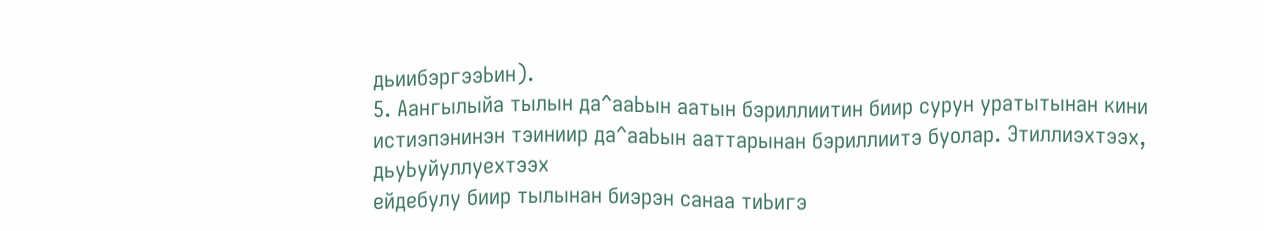дьиибэргээЬин).
5. Аангылыйа тылын да^ааЬын аатын бэриллиитин биир сурун уратытынан кини
истиэпэнинэн тэиниир да^ааЬын ааттарынан бэриллиитэ буолар. Этиллиэхтээх, дьуЬуйуллуехтээх
ейдебулу биир тылынан биэрэн санаа тиЬигэ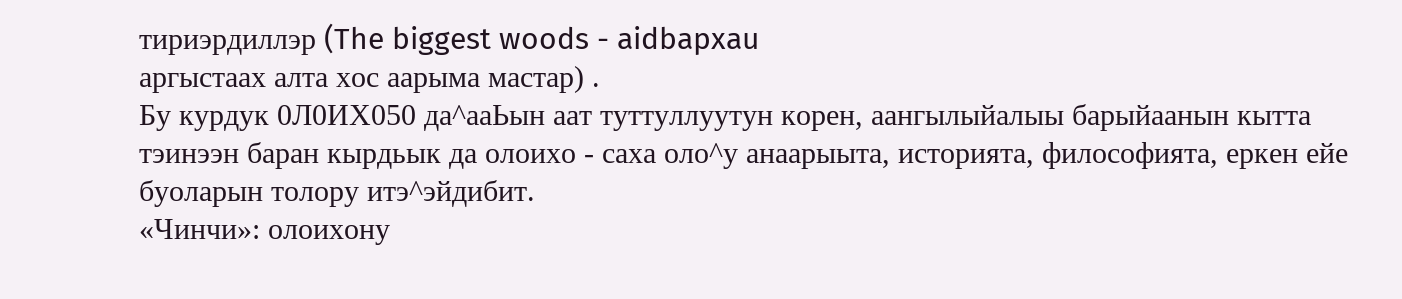тириэрдиллэр (The biggest woods - aidbapxau
аргыстаах алта хос аарыма мастар) .
Бу курдук 0Л0ИХ050 да^ааЬын аат туттуллуутун корен, аангылыйалыы барыйаанын кытта
тэинээн баран кырдьык да олоихо - саха оло^у анаарыыта, историята, философията, еркен ейе
буоларын толору итэ^эйдибит.
«Чинчи»: олоихону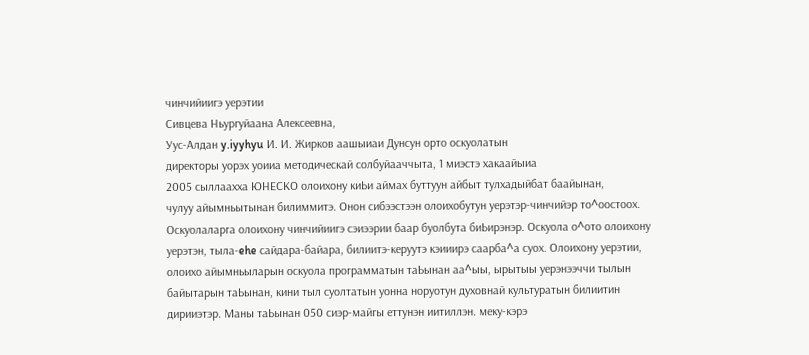чинчийиигэ уерэтии
Сивцева Ньургуйаана Алексеевна,
Уус-Алдан y.iyyhyu И. И. Жирков аашыиаи Дунсун орто оскуолатын
директоры уорэх уоииа методическай солбуйааччыта, 1 миэстэ хакаайыиа
2005 сыллаахха ЮНЕСКО олоихону киЬи аймах буттуун айбыт тулхадыйбат баайынан,
чулуу айымньытынан билиммитэ. Онон сибээстээн олоихобутун уерэтэр-чинчийэр то^оостоох.
Оскуолаларга олоихону чинчийиигэ сэиээрии баар буолбута биЬирэнэр. Оскуола о^ото олоихону
уерэтэн, тыла-ehe сайдара-байара, билиитэ-керуутэ кэииирэ саарба^а суох. Олоихону уерэтии,
олоихо айымньыларын оскуола программатын таЬынан аа^ыы, ырытыы уерэнээччи тылын
байытарын таЬынан, кини тыл суолтатын уонна норуотун духовнай культуратын билиитин
дирииэтэр. Маны таЬынан 050 сиэр-майгы еттунэн иитиллэн. меку-кэрэ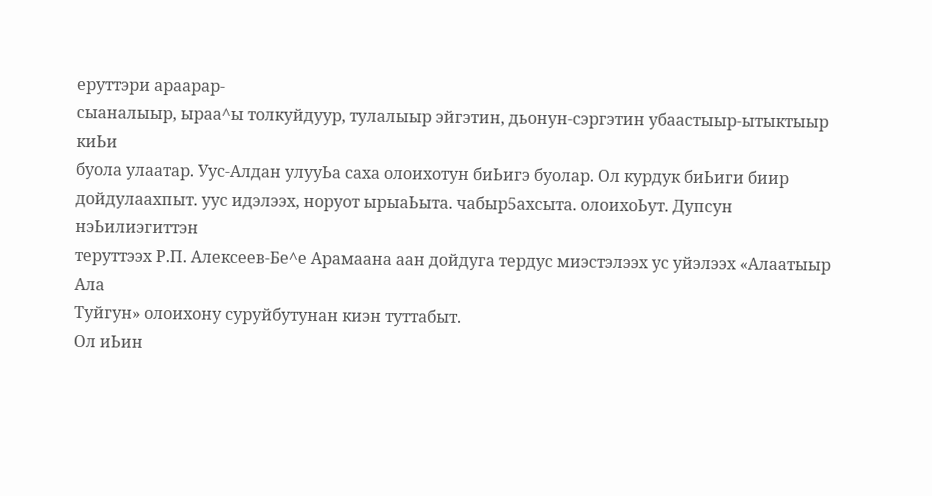еруттэри араарар-
сыаналыыр, ыраа^ы толкуйдуур, тулалыыр эйгэтин, дьонун-сэргэтин убаастыыр-ытыктыыр киЬи
буола улаатар. Уус-Алдан улууЬа саха олоихотун биЬигэ буолар. Ол курдук биЬиги биир
дойдулаахпыт. уус идэлээх, норуот ырыаЬыта. чабыр5ахсыта. олоихоЬут. Дупсун нэЬилиэгиттэн
теруттээх Р.П. Алексеев-Бе^е Арамаана аан дойдуга тердус миэстэлээх ус уйэлээх «Алаатыыр Ала
Туйгун» олоихону суруйбутунан киэн туттабыт.
Ол иЬин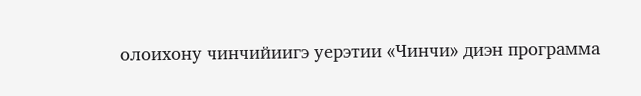олоихону чинчийиигэ уерэтии «Чинчи» диэн программа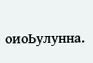оиоЬулунна.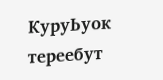КуруЬуок
тереебут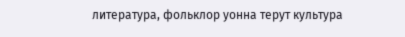литература, фольклор уонна терут культура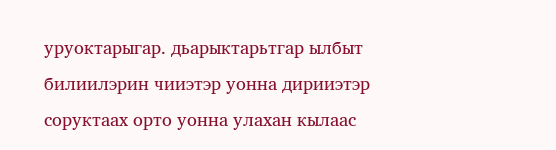уруоктарыгар. дьарыктарьтгар ылбыт
билиилэрин чииэтэр уонна дирииэтэр соруктаах орто уонна улахан кылаас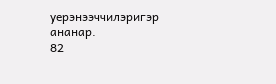уерэнээччилэригэр
ананар.
82